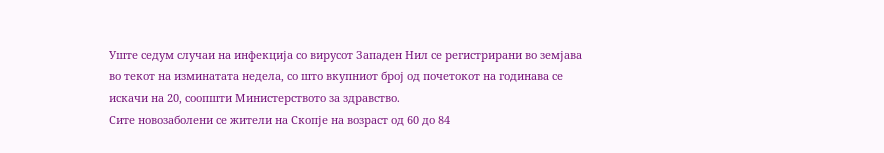Уште седум случаи на инфекција со вирусот Западен Нил се регистрирани во земјава во текот на изминатата недела, со што вкупниот број од почетокот на годинава се искачи на 20, соопшти Министерството за здравство.
Сите новозаболени се жители на Скопје на возраст од 60 до 84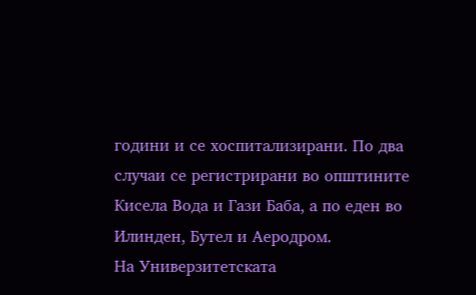години и се хоспитализирани. По два случаи се регистрирани во општините Кисела Вода и Гази Баба, а по еден во Илинден, Бутел и Аеродром.
На Универзитетската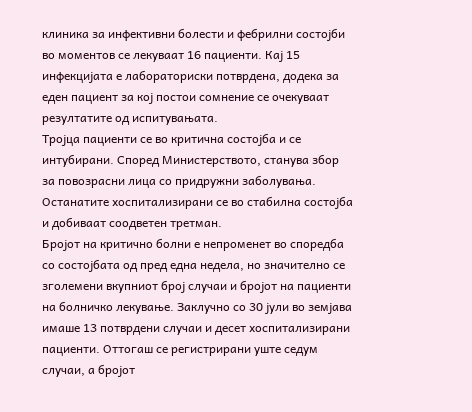клиника за инфективни болести и фебрилни состојби во моментов се лекуваат 16 пациенти. Кај 15 инфекцијата е лабораториски потврдена, додека за еден пациент за кој постои сомнение се очекуваат резултатите од испитувањата.
Тројца пациенти се во критична состојба и се интубирани. Според Министерството, станува збор за повозрасни лица со придружни заболувања. Останатите хоспитализирани се во стабилна состојба и добиваат соодветен третман.
Бројот на критично болни е непроменет во споредба со состојбата од пред една недела, но значително се зголемени вкупниот број случаи и бројот на пациенти на болничко лекување. Заклучно со 30 јули во земјава имаше 13 потврдени случаи и десет хоспитализирани пациенти. Оттогаш се регистрирани уште седум случаи, а бројот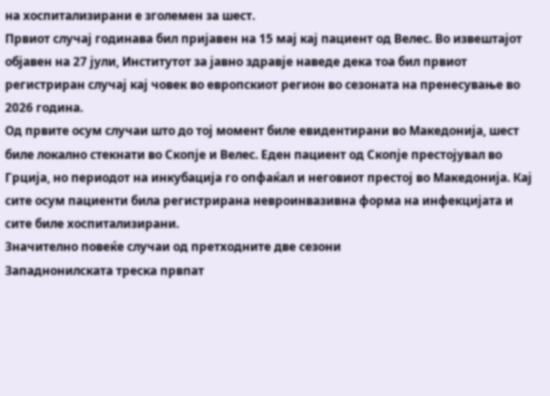на хоспитализирани е зголемен за шест.
Првиот случај годинава бил пријавен на 15 мај кај пациент од Велес. Во извештајот објавен на 27 јули, Институтот за јавно здравје наведе дека тоа бил првиот регистриран случај кај човек во европскиот регион во сезоната на пренесување во 2026 година.
Од првите осум случаи што до тој момент биле евидентирани во Македонија, шест биле локално стекнати во Скопје и Велес. Еден пациент од Скопје престојувал во Грција, но периодот на инкубација го опфаќал и неговиот престој во Македонија. Кај сите осум пациенти била регистрирана невроинвазивна форма на инфекцијата и сите биле хоспитализирани.
Значително повеќе случаи од претходните две сезони
Западнонилската треска првпат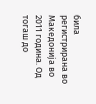била регистрирана во Македонија во 2011 година. Од тогаш до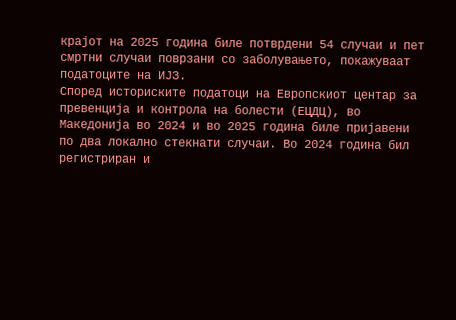крајот на 2025 година биле потврдени 54 случаи и пет смртни случаи поврзани со заболувањето, покажуваат податоците на ИЈЗ.
Според историските податоци на Европскиот центар за превенција и контрола на болести (ЕЦДЦ), во Македонија во 2024 и во 2025 година биле пријавени по два локално стекнати случаи. Во 2024 година бил регистриран и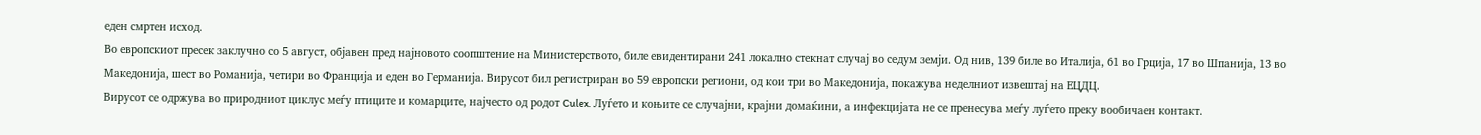еден смртен исход.
Во европскиот пресек заклучно со 5 август, објавен пред најновото соопштение на Министерството, биле евидентирани 241 локално стекнат случај во седум земји. Од нив, 139 биле во Италија, 61 во Грција, 17 во Шпанија, 13 во Македонија, шест во Романија, четири во Франција и еден во Германија. Вирусот бил регистриран во 59 европски региони, од кои три во Македонија, покажува неделниот извештај на ЕЦДЦ.
Вирусот се одржува во природниот циклус меѓу птиците и комарците, најчесто од родот Culex. Луѓето и коњите се случајни, крајни домаќини, а инфекцијата не се пренесува меѓу луѓето преку вообичаен контакт.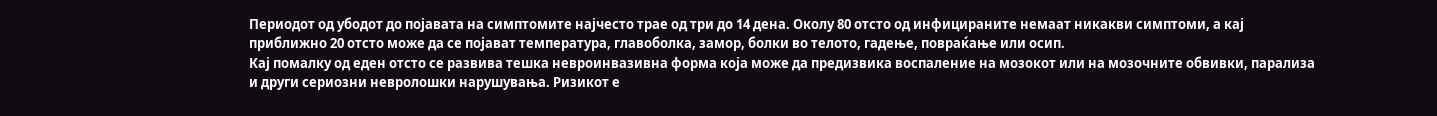Периодот од убодот до појавата на симптомите најчесто трае од три до 14 дена. Околу 80 отсто од инфицираните немаат никакви симптоми, а кај приближно 20 отсто може да се појават температура, главоболка, замор, болки во телото, гадење, повраќање или осип.
Кај помалку од еден отсто се развива тешка невроинвазивна форма која може да предизвика воспаление на мозокот или на мозочните обвивки, парализа и други сериозни невролошки нарушувања. Ризикот е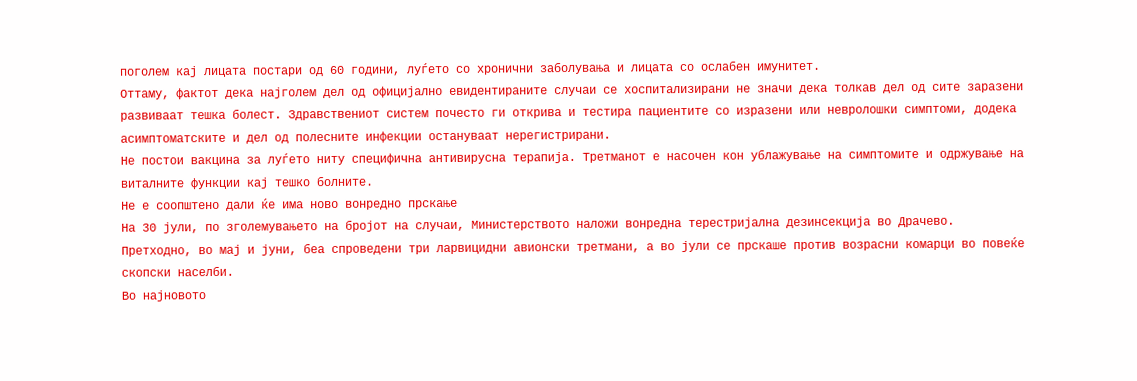поголем кај лицата постари од 60 години, луѓето со хронични заболувања и лицата со ослабен имунитет.
Оттаму, фактот дека најголем дел од официјално евидентираните случаи се хоспитализирани не значи дека толкав дел од сите заразени развиваат тешка болест. Здравствениот систем почесто ги открива и тестира пациентите со изразени или невролошки симптоми, додека асимптоматските и дел од полесните инфекции остануваат нерегистрирани.
Не постои вакцина за луѓето ниту специфична антивирусна терапија. Третманот е насочен кон ублажување на симптомите и одржување на виталните функции кај тешко болните.
Не е соопштено дали ќе има ново вонредно прскање
На 30 јули, по зголемувањето на бројот на случаи, Министерството наложи вонредна терестријална дезинсекција во Драчево. Претходно, во мај и јуни, беа спроведени три ларвицидни авионски третмани, а во јули се прскаше против возрасни комарци во повеќе скопски населби.
Во најновото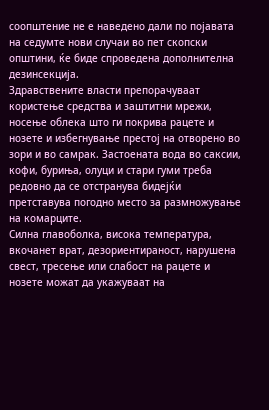соопштение не е наведено дали по појавата на седумте нови случаи во пет скопски општини, ќе биде спроведена дополнителна дезинсекција.
Здравствените власти препорачуваат користење средства и заштитни мрежи, носење облека што ги покрива рацете и нозете и избегнување престој на отворено во зори и во самрак. Застоената вода во саксии, кофи, буриња, олуци и стари гуми треба редовно да се отстранува бидејќи претставува погодно место за размножување на комарците.
Силна главоболка, висока температура, вкочанет врат, дезориентираност, нарушена свест, тресење или слабост на рацете и нозете можат да укажуваат на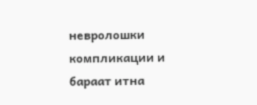невролошки компликации и бараат итна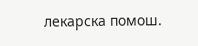лекарска помош.